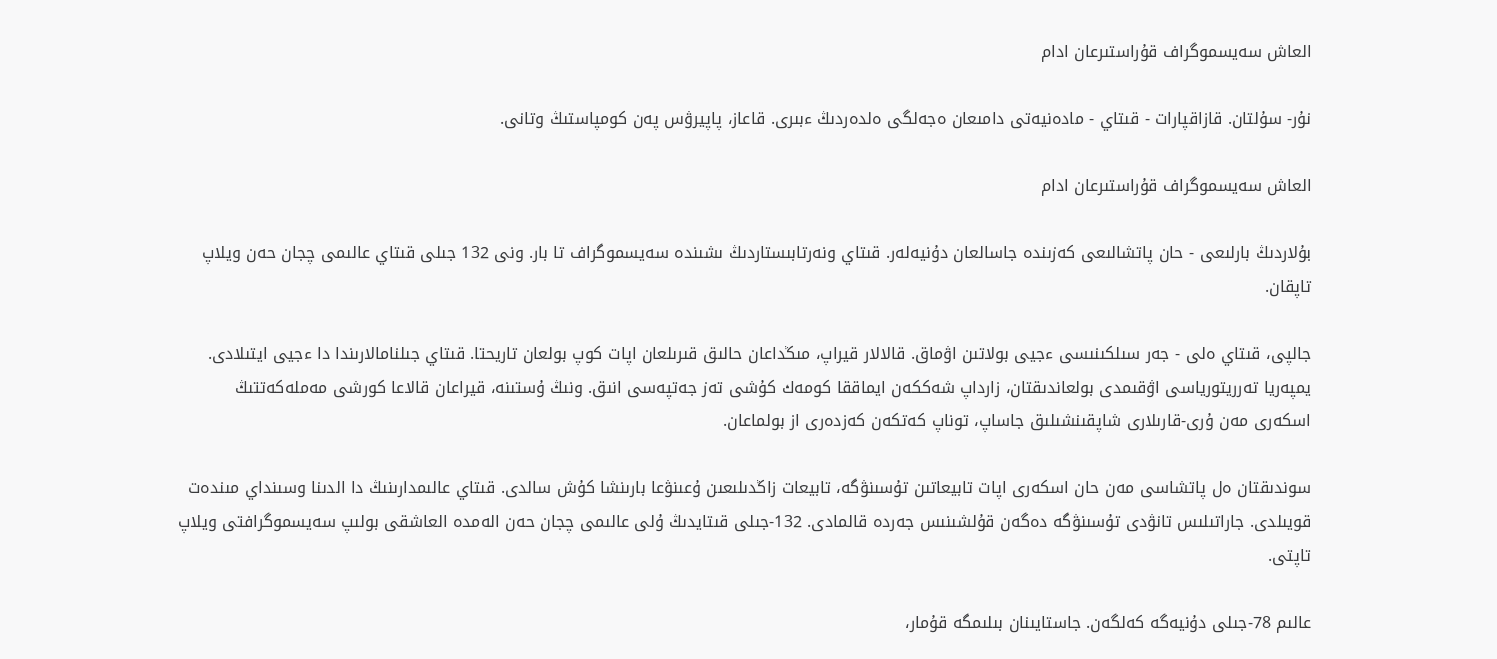العاش سەيسموگراف قۇراستىرعان ادام

نۇر- سۇلتان. قازاقپارات - قىتاي - مادەنيەتى دامىعان ەجەلگى ەلدەردىڭ ءبىرى. قاعاز، پاپيرۋس پەن كومپاستىڭ وتانى.

العاش سەيسموگراف قۇراستىرعان ادام

بۇلاردىڭ بارلىعى - حان پاتشالىعى كەزىندە جاسالعان دۇنيەلەر. قىتاي ونەرتابىستاردىڭ ىشىندە سەيسموگراف تا بار. ونى 132 جىلى قىتاي عالىمى چجان حەن ويلاپ تاپقان.

جالپى، قىتاي ەلى - جەر سىلكىنىسى ءجيى بولاتىن اۋماق. قالالار قيراپ، مىڭداعان حالىق قىرىلعان اپات كوپ بولعان تاريحتا. قىتاي جىلنامالارىندا دا ءجيى ايتىلادى. يمپەريا تەرريتورياسى اۋقىمدى بولعاندىقتان، زارداپ شەككەن ايماققا كومەك كۇشى تەز جەتپەسى انىق. ونىڭ ۇستىنە، قيراعان قالاعا كورشى مەملەكەتتىڭ اسكەرى مەن ۇرى-قارىلارى شاپقىنشىلىق جاساپ، توناپ كەتكەن كەزدەرى از بولماعان.

سوندىقتان ەل پاتشاسى مەن حان اسكەرى اپات تابيعاتىن تۇسىنۋگە، تابيعات زاڭدىلىعىن ۇعىنۋعا بارىنشا كۇش سالدى. قىتاي عالىمدارىنىڭ دا الدىنا وسىنداي مىندەت قويىلدى. جاراتىلىس تانۋدى تۇسىنۋگە دەگەن قۇلشىنىس جەردە قالمادى. 132-جىلى قىتايدىڭ ۇلى عالىمى چجان حەن الەمدە العاشقى بولىپ سەيسموگرافتى ويلاپ تاپتى.

عالىم 78-جىلى دۇنيەگە كەلگەن. جاستايىنان بىلىمگە قۇمار،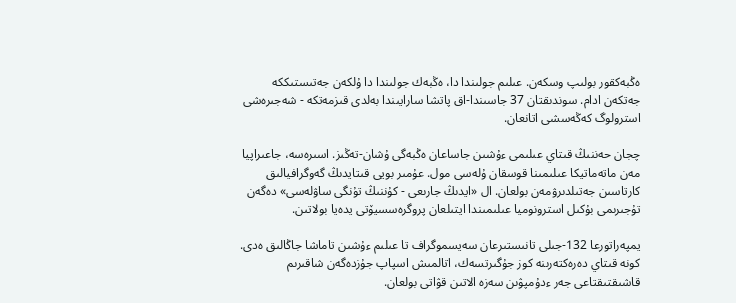ەڭبەكقور بولىپ وسكەن. عىلىم جولىندا دا، ەڭبەك جولىندا دا ۇلكەن جەتىستىككە جەتكەن ادام. سوندىقتان 37 جاسىندا-اق پاتشا سارايىندا بەلدى قىزمەتكە - شەجىرەشى استرولوگ كەڭەسشى اتانعان.

چجان حەننىڭ قىتاي عىلىمى ءۇشىن جاساعان ەڭبەگى ۇشان-تەڭىز. اسىرەسە، جاعىراپيا مەن ماتەماتيكا عىلىمىنا قوسقان ۇلەسى مول. عۇمىر بويى قىتايدىڭ گەوگرافيالىق كارتاسىن جەتىلدىرۋمەن بولعان. ال «ايدىڭ جارىعى - كۇننىڭ تۇنگى ساۋلەسى» دەگەن تۇجىرىمى بۇكىل استرونوميا عىلىمىندا ايتىلعان پروگرەسسيۆتى يدەيا بولاتىن.

يمپەراتورعا 132-جىلى تانىستىرعان سەيسموگراف تا عىلىم ءۇشىن تاماشا جاڭالىق ەدى. كونە قىتاي دەرەكتەرىنە كوز جۇگىرتسەك، اتالمىش اسپاپ جۇزدەگەن شاقىرىم قاشىقتىقتاعى جەر ءدۇمپۋىن سەزە الاتىن قۋاتى بولعان.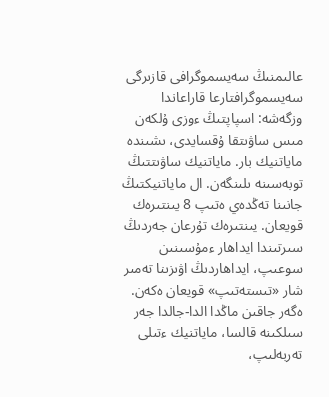عالىمنىڭ سەيسموگرافى قازىرگى سەيسموگرافتارعا قاراعاندا وزگەشە: اسپاپتىڭ ءوزى ۇلكەن مىس ساۋىتقا ۇقسايدى، ىشىندە ماياتنيك بار. ماياتنيك ساۋىتتىڭ توبەسىنە ىلىنگەن. ال ماياتنيكتىڭ جانىنا تەڭدەي ەتىپ 8 يىنتىرەك قويعان. يىنتىرەك تۇرعان جەردىڭ سىرتىندا ايداھار ءمۇسىنىن سوعىپ، ايداھاردىڭ اۋىزىنا تەمىر شار «تىستەتىپ» قويعان ەكەن. ەگەر جاقىن ماڭدا الدا-جالدا جەر سىلكىنە قالسا، ماياتنيك ءتىلى تەربەلىپ،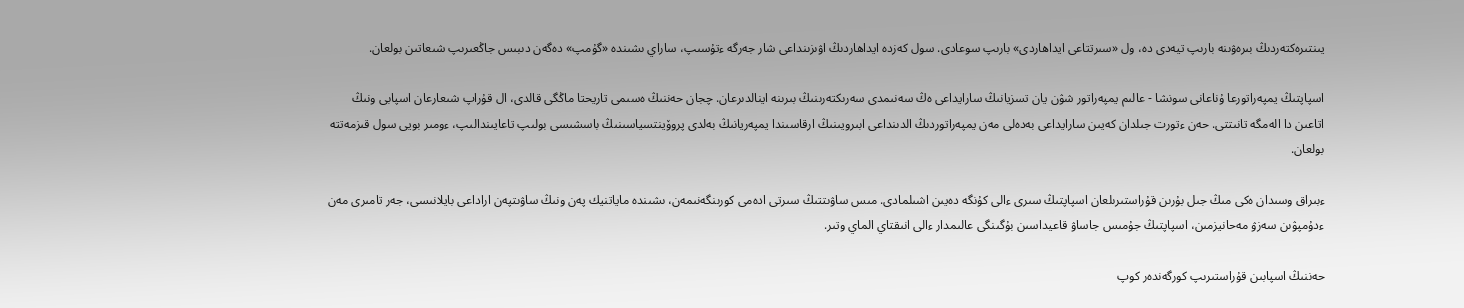يىنتىرەكتەردىڭ بىرەۋىنە بارىپ تيەدى دە، ول «سىرتتاعى ايداھاردى» بارىپ سوعادى. سول كەزدە ايداھاردىڭ اۋىزىنداعى شار جەرگە ءتۇسىپ، ساراي ىشىندە «گۇمپ» دەگەن دىبىس جاڭعىرىپ شىعاتىن بولعان.

اسپاپتىڭ يمپەراتورعا ۇناعانى سونشا - عالىم يمپەراتور شۋن يان تسزيانىڭ سارايداعى ەڭ سەنىمدى سەرىكتەرىنىڭ بىرىنە اينالدىرعان. چجان حەننىڭ ەسىمى تاريحتا ماڭگى قالدى، ال قۇراپ شىعارعان اسپابى ونىڭ اتاعىن دا الەمگە تانىتتى. حەن ءتورت جىلدان كەيىن سارايداعى بەدەلى مەن يمپەراتوردىڭ الدىنداعى ابىرويىنىڭ ارقاسىندا يمپەريانىڭ بەلدى پروۆينتسياسىنىڭ باسشىسى بولىپ تاعايىندالىپ، ءومىر بويى سول قىزمەتتە بولعان.

ءبىراق وسىدان ەكى مىڭ جىل بۇرىن قۇراستىرىلعان اسپاپتىڭ سىرى ءالى كۇنگە دەيىن اشىلمادى. مىس ساۋىتتىڭ سىرتى ادەمى كورىنگەنىمەن، ىشىندە ماياتنيك پەن ونىڭ ساۋىتپەن اراداعى بايلانىسى، جەر تامىرى مەن ءدۇمپۋىن سەزۋ مەحانيزمىن، اسپاپتىڭ جۇمىس جاساۋ قاعيداسىن بۇگىنگى عالىمدار ءالى انىقتاي الماي وتىر.

حەننىڭ اسپابىن قۇراستىرىپ كورگەندەر كوپ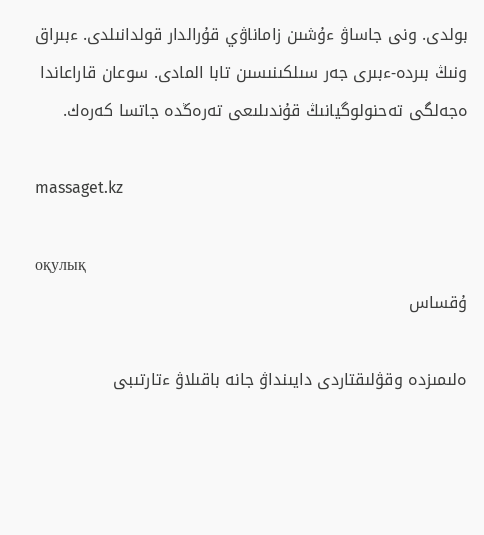بولدى. ونى جاساۋ ءۇشىن زاماناۋي قۇرالدار قولدانىلدى. ءبىراق ونىڭ بىردە-ءبىرى جەر سىلكىنىسىن تابا المادى. سوعان قاراعاندا ەجەلگى تەحنولوگيانىڭ قۇندىلىعى تەرەڭدە جاتسا كەرەك.

massaget.kz

оқулық
ۇقساس

ەلىمىزدە وقۋلىقتاردى دايىنداۋ جانە باقىلاۋ ءتارتىبى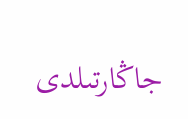جاڭارتىلدى